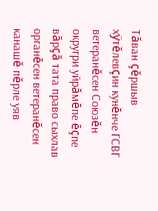Тăван çĕршыв хÿтĕлевçин кунĕнче ГСВГ ветеранĕсен Союзĕн округри уйрăмĕпе ĕçпе вăрçă тата право сыхлав органĕсен ветеранĕсен канашĕ пĕрле уяв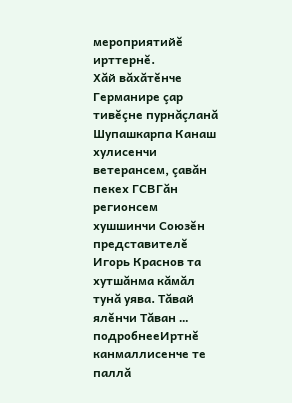мероприятийĕ ирттернĕ.
Хăй вăхăтĕнче Германире çар тивĕçне пурнăçланă Шупашкарпа Канаш хулисенчи ветерансем, çавăн пекех ГСВГăн регионсем хушшинчи Союзĕн представителĕ Игорь Краснов та хутшăнма кăмăл тунă уява. Тăвай ялĕнчи Тăван …
подробнееИртнĕ канмаллисенче те паллă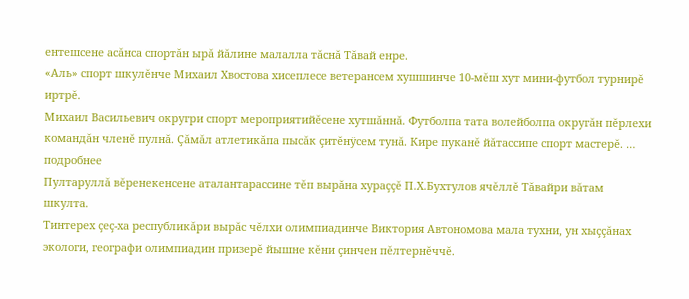ентешсене асăнса спортăн ырă йăлине малалла тăснă Тăвай енре.
«Аль» спорт шкулĕнче Михаил Хвостова хисеплесе ветерансем хушшинче 10-мĕш хут мини-футбол турнирĕ иртрĕ.
Михаил Васильевич округри спорт мероприятийĕсене хутшăннă. Футболпа тата волейболпа округăн пĕрлехи командăн членĕ пулнă. Çăмăл атлетикăпа пысăк çитĕнÿсем тунă. Кире пуканĕ йăтассипе спорт мастерĕ. …
подробнее
Пултаруллă вĕренекенсене аталантарассине тĕп вырăна хураççĕ П.Х.Бухтулов ячĕллĕ Тăвайри вăтам шкулта.
Тинтерех çеç-ха республикăри вырăс чĕлхи олимпиадинче Виктория Автономова мала тухни, ун хыççăнах экологи, географи олимпиадин призерĕ йышне кĕни çинчен пĕлтернĕччĕ.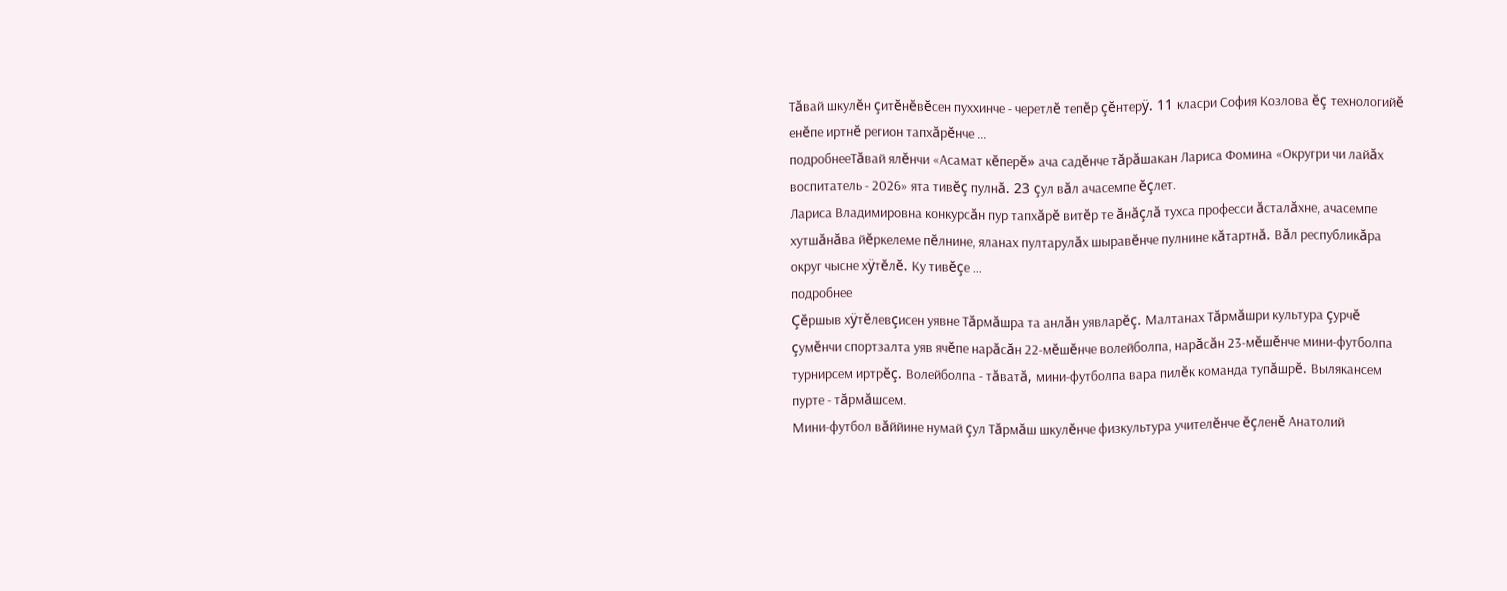Тăвай шкулĕн çитĕнĕвĕсен пуххинче - черетлĕ тепĕр çĕнтерÿ. 11 класри София Козлова ĕç технологийĕ енĕпе иртнĕ регион тапхăрĕнче …
подробнееТăвай ялĕнчи «Асамат кĕперĕ» ача садĕнче тăрăшакан Лариса Фомина «Округри чи лайăх воспитатель - 2026» ята тивĕç пулнă. 23 çул вăл ачасемпе ĕçлет.
Лариса Владимировна конкурсăн пур тапхăрĕ витĕр те ăнăçлă тухса професси ăсталăхне, ачасемпе хутшăнăва йĕркелеме пĕлнине, яланах пултарулăх шыравĕнче пулнине кăтартнă. Вăл республикăра округ чысне хÿтĕлĕ. Ку тивĕçе …
подробнее
Çĕршыв хÿтĕлевçисен уявне Тăрмăшра та анлăн уявларĕç. Малтанах Тăрмăшри культура çурчĕ çумĕнчи спортзалта уяв ячĕпе нарăсăн 22-мĕшĕнче волейболпа, нарăсăн 23-мĕшĕнче мини-футболпа турнирсем иртрĕç. Волейболпа - тăватă, мини-футболпа вара пилĕк команда тупăшрĕ. Вылякансем пурте - тăрмăшсем.
Мини-футбол вăййине нумай çул Тăрмăш шкулĕнче физкультура учителĕнче ĕçленĕ Анатолий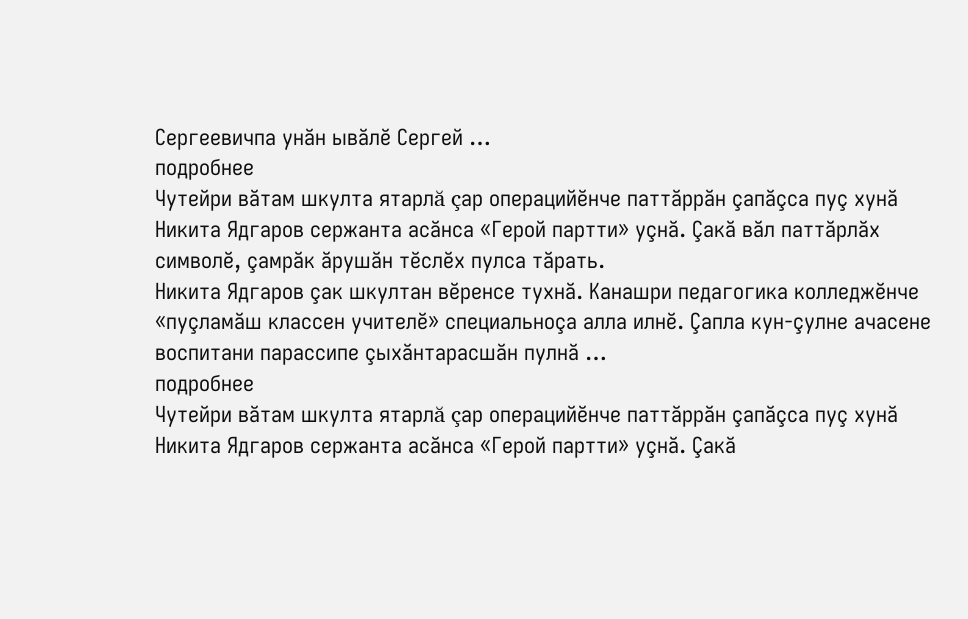Сергеевичпа унăн ывăлĕ Сергей …
подробнее
Чутейри вăтам шкулта ятарлă çар операцийĕнче паттăррăн çапăçса пуç хунă Никита Ядгаров сержанта асăнса «Герой партти» уçнă. Çакă вăл паттăрлăх символĕ, çамрăк ăрушăн тĕслĕх пулса тăрать.
Никита Ядгаров çак шкултан вĕренсе тухнă. Канашри педагогика колледжĕнче «пуçламăш классен учителĕ» специальноçа алла илнĕ. Çапла кун-çулне ачасене воспитани парассипе çыхăнтарасшăн пулнă …
подробнее
Чутейри вăтам шкулта ятарлă çар операцийĕнче паттăррăн çапăçса пуç хунă Никита Ядгаров сержанта асăнса «Герой партти» уçнă. Çакă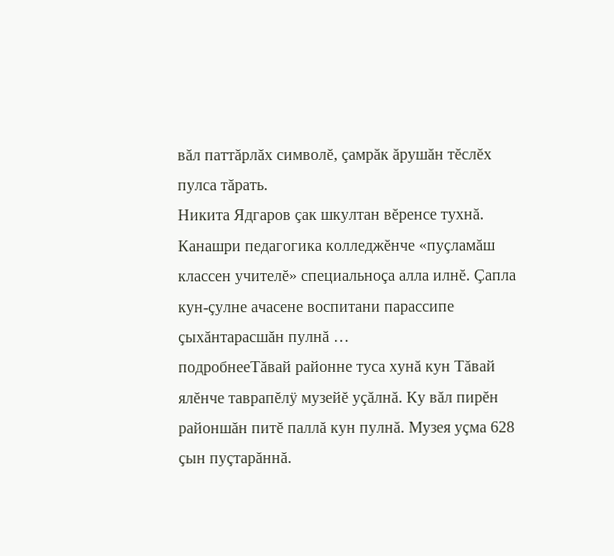вăл паттăрлăх символĕ, çамрăк ăрушăн тĕслĕх пулса тăрать.
Никита Ядгаров çак шкултан вĕренсе тухнă. Канашри педагогика колледжĕнче «пуçламăш классен учителĕ» специальноçа алла илнĕ. Çапла кун-çулне ачасене воспитани парассипе çыхăнтарасшăн пулнă …
подробнееТăвай районне туса хунă кун Тăвай ялĕнче таврапĕлÿ музейĕ уçăлнă. Ку вăл пирĕн районшăн питĕ паллă кун пулнă. Музея уçма 628 çын пуçтарăннă.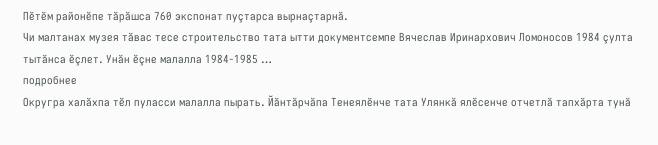Пĕтĕм районĕпе тăрăшса 760 экспонат пуçтарса вырнаçтарнă.
Чи малтанах музея тăвас тесе строительство тата ытти документсемпе Вячеслав Иринархович Ломоносов 1984 çулта тытăнса ĕçлет. Унăн ĕçне малалла 1984-1985 …
подробнее
Округра халăхпа тĕл пуласси малалла пырать. Йăнтăрчăпа Тенеялĕнче тата Улянкă ялĕсенче отчетлă тапхăрта тунă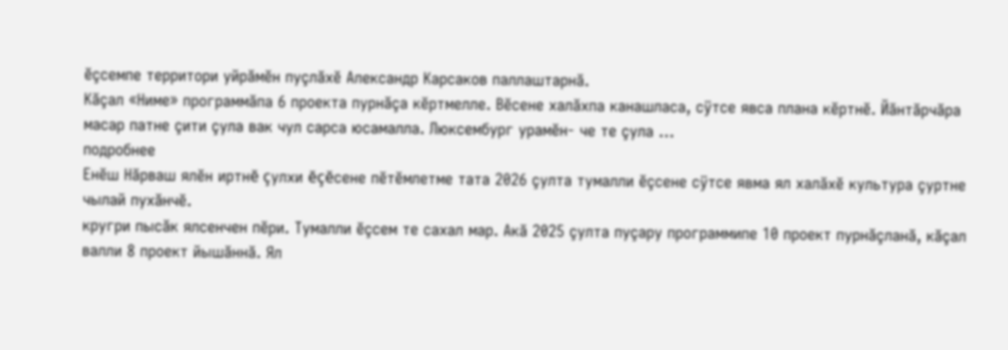ĕçсемпе территори уйрăмĕн пуçлăхĕ Александр Карсаков паллаштарнă.
Кăçал «Ниме» программăпа 6 проекта пурнăçа кĕртмелле. Вĕсене халăхпа канашласа, сÿтсе явса плана кĕртнĕ. Йăнтăрчăра масар патне çити çула вак чул сарса юсамалла. Люксембург урамĕн- че те çула …
подробнее
Енĕш Нăрваш ялĕн иртнĕ çулхи ĕçĕсене пĕтĕмлетме тата 2026 çулта тумалли ĕçсене сÿтсе явма ял халăхĕ культура çуртне чылай пухăнчĕ.
кругри пысăк ялсенчен пĕри. Тумалли ĕçсем те сахал мар. Акă 2025 çулта пуçару программипе 10 проект пурнăçланă, кăçал валли 8 проект йышăннă. Ял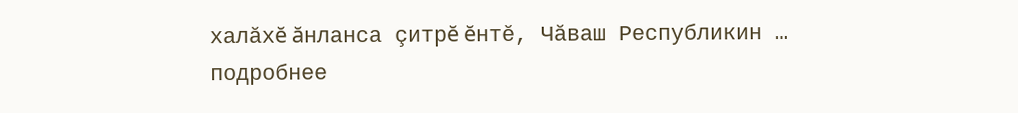халăхĕ ăнланса çитрĕ ĕнтĕ, Чăваш Республикин …
подробнее